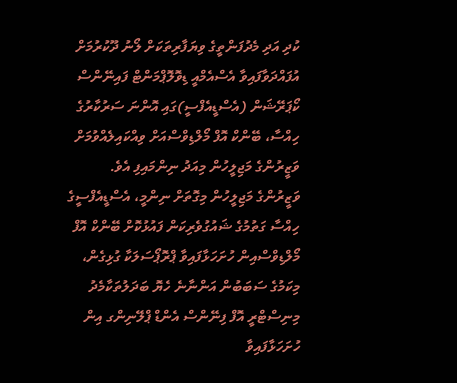ކުދި އަދި މެދުފަންތީގެ ވިޔަފާރިތަކަށް ލޯނު ދޫކުރުމަށް އުފައްދަވާފައިވާ އެސްއެމްއީ ޑިވޮލޮޕްމަންޓް ފައިނޭންސް ކޯޕަރޭޝަން (އެސްޑީއެފްސީ)ގައި އޮންނަ ސަރުކާރުގެ ހިއްސާ، ބޭންކް އޮފް މޯލްޑިވްސްއަށް ވިއްކައިލެއްވުމަށް ވަޒީރުންގެ މަޖިލީހުން މިއަދު ނިންމައިފި އެވެ.
ވަޒީރުންގެ މަޖިލީހުން މިގޮތަށް ނިންމީ، އެސްޑީއެފްސީގެ ހިއްސާ ގަތުމުގެ ޝައުގުވެރިކަން ފައުޅުކޮށް ބޭންކް އޮފް މޯލްޑިވްސްއިން ހުށަހަޅާފައިވާ ޕްރޮޕޯސަލަކާ ގުޅިގެން، މިކަމުގެ ސަބަބުން އަންނާނެ ހެޔޮ ބަދަލުތަކާމެދު މިނިސްޓްރީ އޮފް ފިނޭންސް އެންޑް ޕްލޭނިންގ އިން ހުށަހަޅާފައިވާ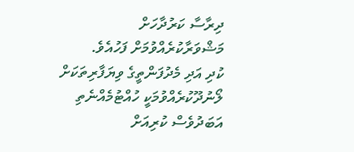ދިރާސާ ކަރުދާހަށް މަޝްވަރާކުރެއްވުމަށް ފަހުއެވެ.
ކުދި އަދި މެދުފަންތީގެ ވިޔަފާރިތަކަށް ލޯނުދޫކުރެއްވުމަކީ ހުއްޓުމެއްނެތި އަބަދުވެސް ކުރިއަށް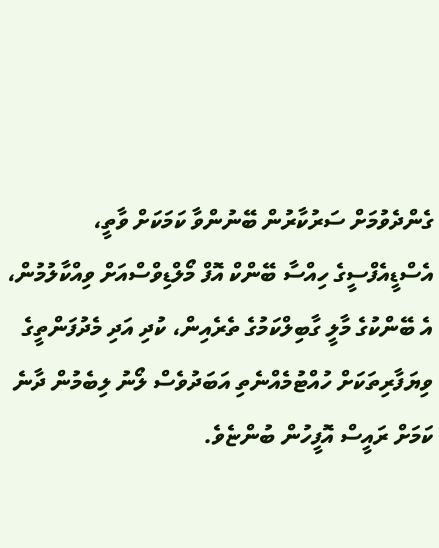ގެންދެވުމަށް ސަރުކާރުން ބޭނުންވާ ކަމަކަށް ވާތީ، އެސްޑީއެފްސީގެ ހިއްސާ ބޭންކް އޮފް މޯލްޑިވްސްއަށް ވިއްކާލުމުން، އެ ބޭންކުގެ މާލީ ގާބިލްކަމުގެ ތެރެއިން، ކުދި އަދި މެދުފަންތީގެ ވިޔަފާރިތަކަށް ހުއްޓުމެއްނެތި އަބަދުވެސް ލޯނު ލިބެމުން ދާނެ ކަމަށް ރައީސް އޮފީހުން ބުންޏެވެ.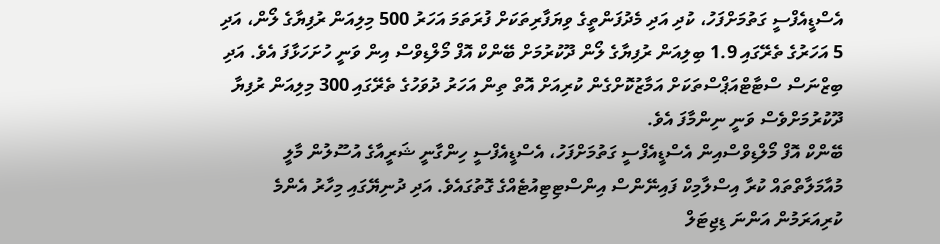އެސްޑީއެފްސީ ގަތުމަށްފަހު، ކުދި އަދި މެދުފަންތީގެ ވިޔަފާރިތަކަށް ފުރަތަމަ އަހަރު 500 މިލިއަން ރުފިޔާގެ ލޯން، އަދި 5 އަހަރުގެ ތެރޭގައި 1.9 ބިލިއަން ރުފިޔާގެ ލޯން ދޫކުރުމަށް ބޭންކް އޮފް މޯލްޑިވްސް އިން ވަނީ ހުށަހަޅާފަ އެވެ. އަދި ބިޒްނަސް ސްޓާޓްއަޕްސްތަކަށް އަމާޒުކޮށްގެން ކުރިއަށް އޮތް ތިން އަހަރު ދުވަހުގެ ތެރޭގައި 300 މިލިއަން ރުފިޔާ ދޫކުރުމަށްވެސް ވަނީ ނިންމާފަ އެވެ.
ބޭންކް އޮފް މޯލްޑިވްސްއިން އެސްޑީއެފްސީ ގަތުމަށްފަހު، އެސްޑީއެފްސީ ހިންގާނީ ޝަރީއާގެ އުސޫލުން މާލީ މުއާމަލާތްތައް ކުރާ އިސްލާމިކް ފައިނޭންސް އިންސްޓިޓިއުޓެއްގެ ގޮތުގައެވެ. އަދި ދުނިޔޭގައި މިހާރު އެންމެ ކުރިއަރަމުން އަންނަ ޑިޖިޓަލް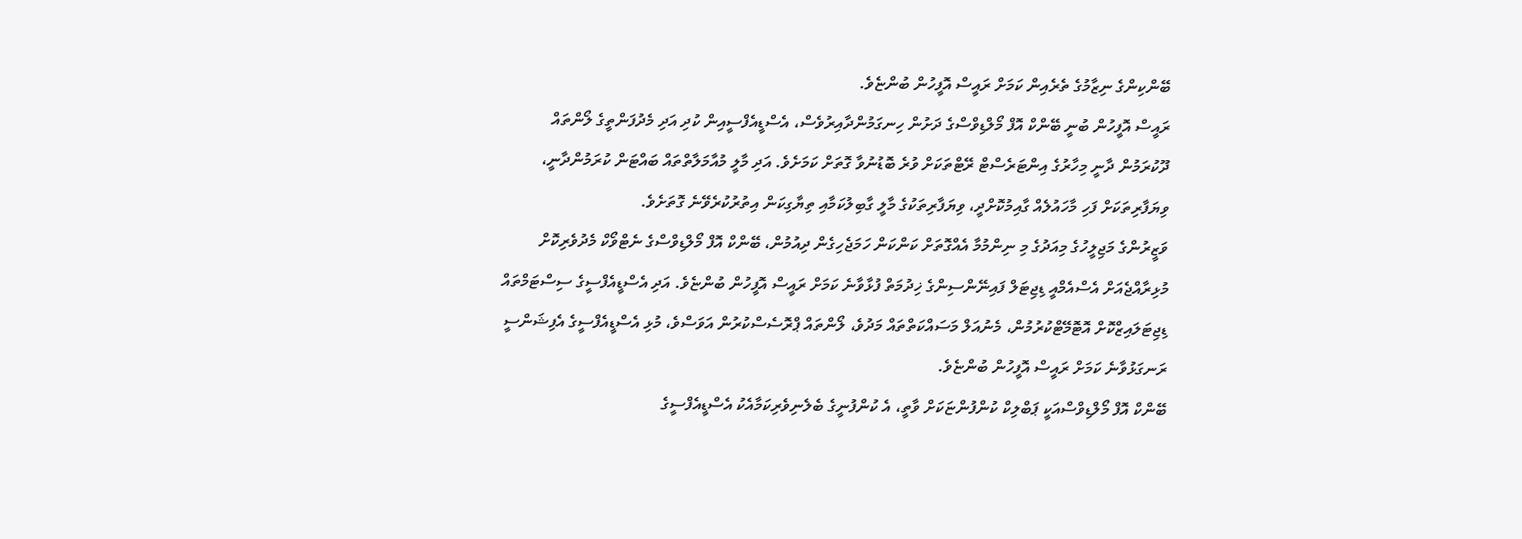ބޭންކިންގެ ނިޒާމުގެ ތެރެއިން ކަމަށް ރައީސް އޮފީހުން ބުންޏެވެ.
ރައީސް އޮފީހުން ބުނީ ބޭންކް އޮފް މޯލްޑިވްސްގެ ދަށުން ހިނގަމުންދާއިރުވެސް، އެސްޑީއެފްސީއިން ކުދި އަދި މެދުފަންތީގެ ލޯންތައް ދޫކުރަމުން ދާނީ މިހާރުގެ އިންޓަރެސްޓް ރޭޓްތަކަށް ވުރެ ބޮޑުނުވާ ގޮތަށް ކަމަށެވެ. އަދި މާލީ މުއާމަލާތްތައް ބައްޓަން ކުރަމުންދާނީ، ވިޔަފާރިތަކަށް ފަހި މާހައުލެއް ގާއިމުކޮށްދީ، ވިޔަފާރިތަކުގެ މާލީ ގާބިލުކަމާއި ތިޔާގިކަން އިތުރުކުރެވޭނެ ގޮތަށެވެ.
ވަޒީރުންގެ މަޖިލީހުގެ މިއަދުގެ މި ނިންމުމާ އެއްގޮތަށް ކަންކަން ހަމަޖެހިގެން ދިއުމުން، ބޭންކް އޮފް މޯލްޑިވްސްގެ ނެޓްވޯކް މެދުވެރިކޮށް މުޅިރާއްޖެއަށް އެސްއެމްއީ ޑިޖިޓަލް ފައިނޭންސިންގެ ޚިދުމަތް ފުޅާވާނެ ކަމަށް ރައީސް އޮފީހުން ބުންޏެވެ. އަދި އެސްޑީއެފްސީގެ ސިސްޓަމްތައް ޑިޖިޓަލައިޒްކޮށް އޮޓޮމޭޓްކުރުމުން، މެނުއަލް މަސައްކަތްތައް މަދުވެ، ލޯންތައް ޕްރޮސެސްކުރުން އަވަސްވެ، މުޅި އެސްޑީއެފްސީގެ އެފިޝަންސީ ރަނގަޅުވާނެ ކަމަށް ރައީސް އޮފީހުން ބުންޏެވެ.
ބޭންކް އޮފް މޯލްޑިވްސްއަކީ ޕަބްލިކް ކުންފުންޏަކަށް ވާތީ، އެ ކުންފުނީގެ ބެލެނިވެރިކަމާއެކު އެސްޑީއެފްސީގެ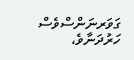ގަވަރނަންސްވެސް ހަރުދަނާވެ،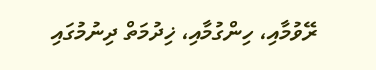ރޭވުމާއި، ހިންގުމާއި، ޚިދުމަތް ދިނުމުގައި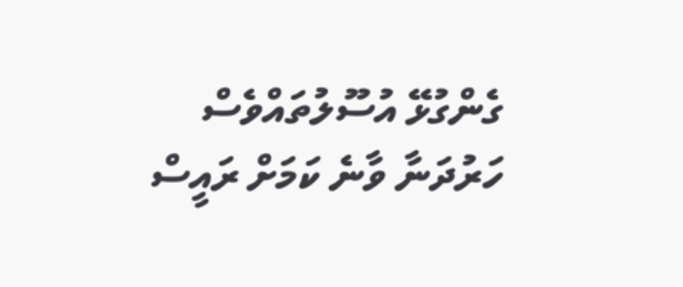ގެންގުޅޭ އުސޫލުތައްވެސް ހަރުދަނާ ވާނެ ކަމަށް ރައީސް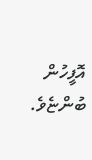އޮފީހުން ބުންޏެވެ.